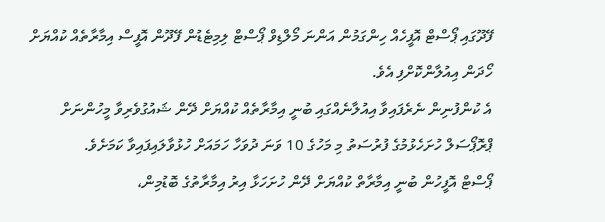ފޭދޫގައި ޕޯސްޓް އޮފީހެއް ހިންގަމުން އަންނަ މޯލްޑިވް ޕޯސްޓް ލިމިޓެޑުން ފޭދޫން އޮފީސް އިމާރާތެއް ކުއްޔަށް ހޯދަން އިއުލާންކޮށްފި އެވެ.
އެ ކުންފުނިން ނެރެފައިވާ އިއުލާނެއްގައި ބުނީ އިމާރާތެއް ކުއްޔަށް ދޭން ޝައުގުވެރިވާ މީހުންނަށް ޕްރޮޕޯސަލް ހުށަހެޅުމުގެ ފުރުސަތު މި މަހުގެ 10 ވަނަ ދުވަހާ ހަމައަށް ހުޅުވާލައިފައިވާ ކަމަށެވެ.
ޕޯސްޓް އޮފީހުން ބުނީ އިމާރާތް ކުއްޔަށް ދޭން ހުށަހަޅާ އިރު އިމާރާތުގެ ބޮޑުމިން،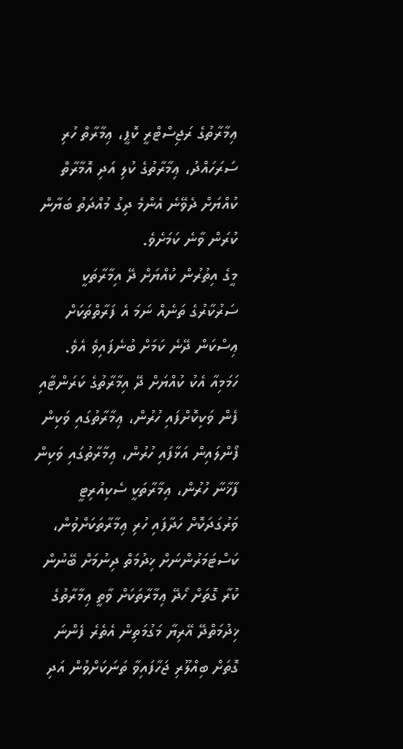ޢިމާރާތުގެ ރަޖިސްޓްރީ ކޮޕީ، ޢިމާރާތް ހުރި ސަރަހައްދު، ޢިމާރާތުގެ ކުލި އަދި އޮމާރާތް ކުއްޔަށް ދެވޭނެ އެންމެ ދިގު މުއްދަތު ބަޔާން ކުރަން ވާނެ ކަމަށެވެ.
މީގެ އިތުރުން ކުއްޔަށް ދޭ އިމާރާތަކީ ސަރުކާރުގެ ތަނެއް ނަމަ އެ ފަރާތްތަކަށް ޢިސްކަން ދޭނެ ކަމަށް ބުނެފައިވެ އެވެ.
ހަމަމިއާ އެކު ކުއްޔަށް ދޭ އިމާރާތުގެ ކަރަންޓާއި ފެން ވަކިކޮށްފައި ހުރުން، ޢިމާރާތުގައި ވަކިން ފޯންލައިން އަޅާފައި ހުރުން، ޢިމާރާތުގައި ވަކިން ފާޚާނާ ހުރުން، ޢިމާރާތަކީ ސެކިއުރިޓީ ވަރުގަދަކޮށް ހަދާފައި ހުރި ޢިމާރާތަކަށްވުން، ކަސްޓަމަރުންނަށް ޚިދުމަތް ދިނުމަށް ބޭނުން ކުރާ ގޮތަށް ހޯދޭ ޢިމާރާތަކަށް ވާތީ ޢިމާރާތުގެ ޚިދުމަތްދޭ އޭރިޔާ މަގުމަތިން އެތެރެ ފެންނަ ގޮތަށް ބިއްލޫރި ޖަހާފައިވާ ތަނަކަށްވުން އަދި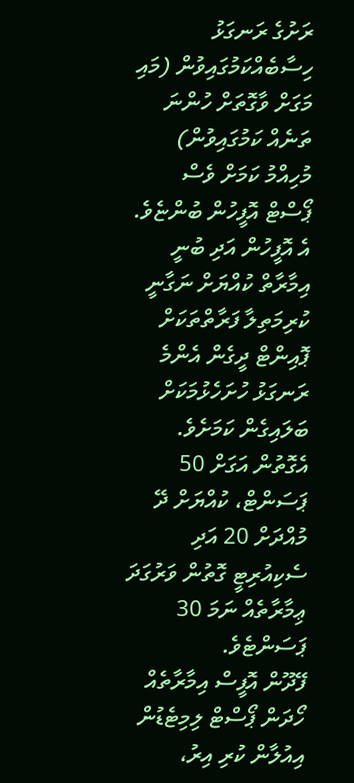ރަށުގެ ރަނގަޅު ހިސާބެއްކަމުގައިވުން (މައި މަގަށް ވާގޮތަށް ހުންނަ ތަނެއް ކަމުގައިވުން) މުހިއްމު ކަމަށް ވެސް ޕޯސްޓް އޮފީހުން ބުންޏެވެ.
އެ އޮފީހުން އަދި ބުނީ އިމާރާތް ކުއްޔަށް ނަގާނީ ކުރިމަތިލާ ފަރާތްތަކަށް ޕޮއިންޓް ދީގެން އެންމެ ރަނގަޅު ހުށަހެޅުމަކަށް ބަލައިގެން ކަމަށެވެ.
އެގޮތުން އަގަށް 50 ޕަސަންޓް، ކުއްޔަށް ދޭ މުއްދަށް 20 އަދި ސެކިއުރިޓީ ގޮތުން ވަރުގަދަ ޢިމާރާތެއް ނަމަ 30 ޕަސަންޓެވެ.
ފޭދޫން އޮފީސް އިމާރާތެއް ހޯދަން ޕޯސްޓް ލިމިޓެޑުން އިއުލާން ކުރި އިރު،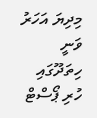މިދިޔަ އަހަރު ވަނީ ހިތަދޫގައި ހުރި ޕޯސްޓް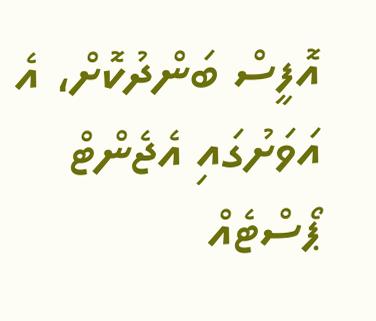އޮފީސް ބަންދުކޮށް، އެ އަވަށުގައި އެޖެންޓް ޕޯސްޓެއް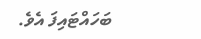ބަހައްޓައިފަ އެވެ.